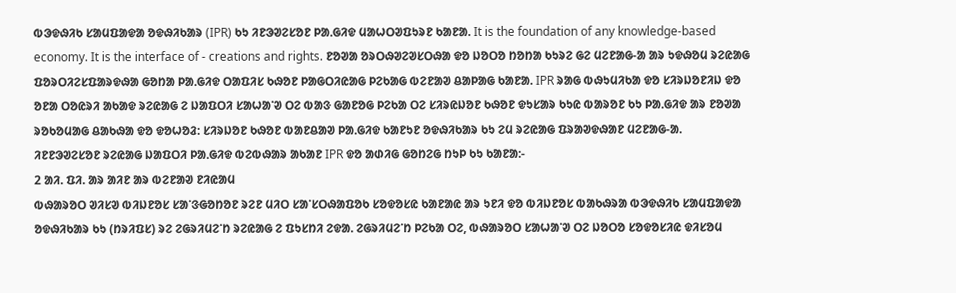ᱵᱳᱫᱷᱤᱠ ᱥᱟᱢᱯᱟᱫᱟ ᱚᱫᱷᱤᱠᱟᱨ (IPR) ᱠᱩ ᱤᱱᱳᱣᱮᱥᱚᱱ ᱞᱟᱹᱜᱤᱫ ᱢᱟᱦᱛᱣᱯᱩᱨᱱ ᱠᱟᱱᱟ. It is the foundation of any knowledge-based economy. It is the interface of - creations and rights. ᱱᱚᱣᱟ ᱚᱨᱛᱷᱣᱮᱣᱥᱛᱷᱟ ᱫᱚ ᱡᱚᱛᱚ ᱴᱚᱴᱟ ᱠᱩᱨᱮ ᱜᱮ ᱢᱮᱱᱟᱜ-ᱟ ᱟᱨ ᱩᱫᱷᱚᱢ ᱨᱮᱭᱟᱜ ᱯᱚᱨᱛᱤᱮᱥᱯᱟᱨᱫᱷᱟ ᱜᱚᱴᱟ ᱞᱟᱹᱜᱤᱫ ᱛᱟᱯᱤᱥ ᱠᱷᱚᱱ ᱞᱟᱜᱛᱤᱭᱟᱜ ᱞᱮᱠᱟᱜ ᱵᱮᱱᱟᱣ ᱪᱟᱞᱟᱜ ᱠᱟᱱᱟ. IPR ᱨᱟᱜ ᱵᱷᱩᱢᱤᱠᱟ ᱫᱚ ᱥᱤᱨᱡᱚᱱᱤᱡ ᱫᱚ ᱚᱱᱟ ᱛᱚᱭᱨᱤ ᱟᱠᱟᱫ ᱨᱮᱭᱟᱜ ᱮ ᱡᱟᱯᱛᱤ ᱥᱟᱦᱟᱸᱣ ᱛᱮ ᱵᱟᱝ ᱜᱟᱱᱚᱜ ᱞᱮᱠᱟ ᱛᱮ ᱥᱤᱨᱭᱡᱚᱱ ᱠᱷᱚᱱ ᱫᱩᱥᱟᱨ ᱠᱩᱭ ᱵᱟᱨᱚᱱ ᱠᱩ ᱞᱟᱹᱜᱤᱫ ᱟᱨ ᱱᱚᱣᱟ ᱨᱚᱠᱚᱢᱟᱜ ᱪᱟᱠᱷᱟ ᱫᱚ ᱫᱚᱦᱚᱲ: ᱥᱤᱨᱡᱚᱱ ᱠᱷᱚᱱ ᱵᱟᱱᱪᱟᱣ ᱞᱟᱹᱜᱤᱫ ᱠᱟᱱᱩᱱ ᱚᱫᱷᱤᱠᱟᱨ ᱠᱩ ᱮᱢ ᱨᱮᱭᱟᱜ ᱯᱨᱟᱣᱫᱷᱟᱱ ᱢᱮᱱᱟᱜ-ᱟ.
ᱤᱱᱱᱳᱣᱮᱥᱚᱱ ᱨᱮᱭᱟᱜ ᱡᱟᱯᱛᱤ ᱞᱟᱹᱜᱤᱫ ᱵᱮᱵᱷᱟᱨ ᱟᱠᱟᱱ IPR ᱫᱚ ᱟᱰᱤᱜ ᱜᱚᱴᱮᱜ ᱴᱩᱞ ᱠᱩ ᱠᱟᱱᱟ:-
2 ᱟᱤ. ᱯᱤ. ᱟᱨ ᱟᱤᱱ ᱟᱨ ᱵᱮᱱᱟᱣ ᱱᱤᱭᱟᱢ
ᱵᱷᱟᱨᱚᱛ ᱣᱤᱥᱣ ᱵᱤᱡᱱᱚᱥ ᱥᱟᱸᱝᱜᱚᱴᱚᱱ ᱨᱮᱱ ᱢᱤᱛ ᱥᱟᱸᱥᱛᱷᱟᱯᱚᱠ ᱥᱚᱫᱚᱥᱭ ᱠᱟᱱᱟᱭ ᱟᱨ ᱩᱱᱤ ᱫᱚ ᱵᱤᱡᱱᱚᱥ ᱵᱟᱠᱷᱨᱟ ᱵᱳᱫᱷᱤᱠ ᱥᱟᱢᱯᱟᱫᱟ ᱚᱫᱷᱤᱠᱟᱨ ᱠᱩ (ᱴᱨᱤᱯᱥ) ᱨᱮ ᱮᱜᱨᱤᱢᱮᱸᱴ ᱨᱮᱭᱟᱜ ᱮ ᱯᱩᱥᱴᱤ ᱮᱫᱟ. ᱮᱜᱨᱤᱢᱮᱸᱴ ᱞᱮᱠᱟ ᱛᱮ, ᱵᱷᱟᱨᱚᱛ ᱥᱟᱦᱟᱸᱣ ᱛᱮ ᱡᱚᱛᱚ ᱥᱚᱫᱚᱥᱤᱭ ᱫᱤᱥᱚᱢ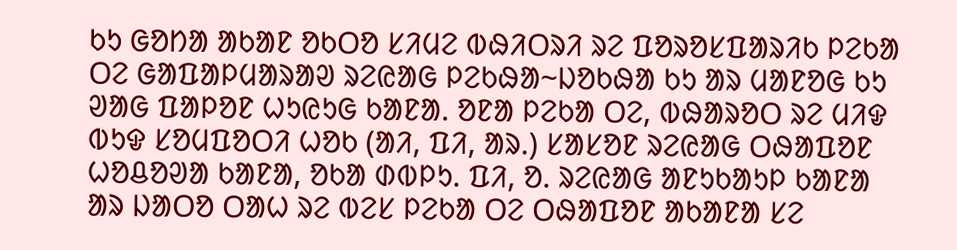ᱠᱩ ᱜᱚᱴᱟ ᱟᱠᱟᱱ ᱚᱠᱛᱚ ᱥᱤᱢᱮ ᱵᱷᱤᱛᱨᱤ ᱨᱮ ᱯᱚᱨᱚᱥᱯᱟᱨᱤᱠ ᱞᱮᱠᱟ ᱛᱮ ᱜᱟᱯᱟᱞᱢᱟᱨᱟᱣ ᱨᱮᱭᱟᱜ ᱞᱮᱠᱷᱟ~ᱡᱚᱠᱷᱟ ᱠᱩ ᱟᱨ ᱢᱟᱱᱚᱜ ᱠᱩ ᱣᱟᱜ ᱯᱟᱞᱚᱱ ᱦᱩᱭᱩᱜ ᱠᱟᱱᱟ. ᱚᱱᱟ ᱞᱮᱠᱟ ᱛᱮ, ᱵᱷᱟᱨᱚᱛ ᱨᱮ ᱢᱤᱫ ᱵᱩᱫ ᱥᱚᱢᱯᱚᱛᱤ ᱦᱚᱠ (ᱟᱤ, ᱯᱤ, ᱟᱨ.) ᱥᱟᱥᱚᱱ ᱨᱮᱭᱟᱜ ᱛᱷᱟᱯᱚᱱ ᱦᱚᱪᱚᱣᱟ ᱠᱟᱱᱟ, ᱚᱠᱟ ᱰᱵᱞᱩ. ᱯᱤ, ᱚ. ᱨᱮᱭᱟᱜ ᱟᱱᱩᱠᱟᱩᱞ ᱠᱟᱱᱟ ᱟᱨ ᱡᱟᱛᱚ ᱛᱟᱦ ᱨᱮ ᱵᱮᱥ ᱞᱮᱠᱟ ᱛᱮ ᱛᱷᱟᱯᱚᱱ ᱟᱠᱟᱱᱟ ᱥᱮ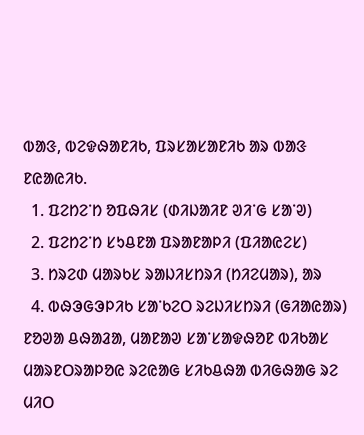ᱵᱟᱝ, ᱵᱮᱫᱷᱟᱱᱤᱠ, ᱯᱨᱥᱟᱥᱟᱱᱤᱠ ᱟᱨ ᱵᱟᱝ ᱱᱭᱟᱭᱤᱠ.
  1. ᱯᱮᱴᱮᱸᱴ ᱚᱯᱷᱤᱥ (ᱰᱤᱡᱟᱤᱱ ᱣᱤᱸᱜ ᱥᱟᱸᱣ)
  2. ᱯᱮᱴᱮᱸᱴ ᱥᱩᱪᱱᱟ ᱯᱨᱟᱱᱟᱞᱤ (ᱯᱤᱟᱭᱮᱥ)
  3. ᱴᱨᱮᱰ ᱢᱟᱨᱠᱥ ᱨᱟᱡᱤᱥᱴᱨᱤ (ᱴᱤᱮᱢᱟᱨ), ᱟᱨ
  4. ᱵᱷᱳᱜᱳᱞᱤᱠ ᱥᱟᱸᱠᱮᱛ ᱨᱮᱡᱤᱥᱴᱨᱤ (ᱜᱤᱟᱭᱟᱨ)
ᱱᱚᱣᱟ ᱪᱷᱟᱲᱟ, ᱢᱟᱱᱟᱣ ᱥᱟᱸᱥᱟᱫᱷᱚᱱ ᱵᱤᱠᱟᱥ ᱢᱟᱨᱱᱛᱨᱟᱞᱚᱭ ᱨᱮᱭᱟᱜ ᱥᱤᱠᱪᱷᱟ ᱵᱤᱜᱷᱟᱜ ᱨᱮ ᱢᱤᱛ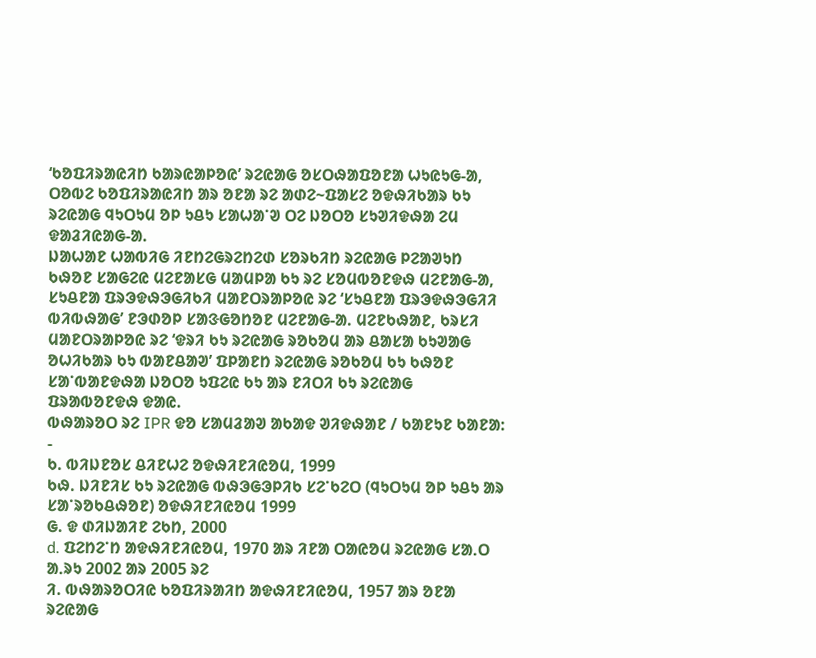‘ᱠᱚᱯᱤᱨᱟᱭᱤᱴ ᱠᱟᱨᱭᱟᱞᱚᱭ’ ᱨᱮᱭᱟᱜ ᱚᱥᱛᱷᱟᱯᱚᱱᱟ ᱦᱩᱭᱩᱜ-ᱟ, ᱛᱚᱵᱮ ᱠᱚᱯᱤᱨᱟᱭᱤᱴ ᱟᱨ ᱚᱱᱟ ᱨᱮ ᱟᱰᱮ~ᱯᱟᱥᱮ ᱚᱫᱷᱤᱠᱟᱨ ᱠᱩ ᱨᱮᱭᱟᱜ ᱧᱩᱛᱩᱢ ᱚᱞ ᱩᱪᱩ ᱥᱟᱦᱟᱸᱣ ᱛᱮ ᱡᱚᱛᱚ ᱥᱩᱣᱤᱫᱷᱟ ᱮᱢ ᱫᱟᱲᱤᱭᱟᱜ-ᱟ.
ᱡᱟᱦᱟᱱ ᱦᱟᱵᱤᱜ ᱤᱱᱴᱮᱜᱨᱮᱴᱮᱰ ᱥᱚᱨᱠᱤᱴ ᱨᱮᱭᱟᱜ ᱞᱮᱟᱣᱩᱴ ᱠᱷᱚᱱ ᱥᱟᱜᱮᱭ ᱢᱮᱱᱟᱥᱜ ᱢᱟᱢᱞᱟ ᱠᱩ ᱨᱮ ᱥᱚᱢᱵᱚᱱᱫᱷ ᱢᱮᱱᱟᱜ-ᱟ, ᱥᱩᱪᱱᱟ ᱯᱨᱳᱫᱷᱳᱜᱤᱠᱤ ᱢᱟᱱᱛᱨᱟᱞᱚᱭ ᱨᱮ ‘ᱥᱩᱪᱱᱟ ᱯᱨᱳᱫᱷᱳᱜᱤᱤ ᱵᱤᱵᱷᱟᱜ’ ᱱᱳᱰᱚᱞ ᱥᱟᱝᱜᱚᱴᱚᱱ ᱢᱮᱱᱟᱜ-ᱟ. ᱢᱮᱱᱠᱷᱟᱱ, ᱠᱨᱥᱤ ᱢᱟᱱᱛᱨᱟᱞᱚᱭ ᱨᱮ ‘ᱫᱨᱤ ᱠᱩ ᱨᱮᱭᱟᱜ ᱨᱚᱠᱚᱢ ᱟᱨ ᱪᱟᱥᱟ ᱠᱩᱣᱟᱜ ᱚᱦᱤᱠᱟᱨ ᱠᱩ ᱵᱟᱱᱪᱟᱣ’ ᱯᱞᱟᱱᱴ ᱨᱮᱭᱟᱜ ᱨᱚᱠᱚᱢ ᱠᱩ ᱠᱷᱚᱱ ᱥᱟᱸᱵᱟᱱᱫᱷᱟ ᱡᱚᱛᱚ ᱩᱯᱮᱭ ᱠᱩ ᱟᱨ ᱱᱤᱛᱤ ᱠᱩ ᱨᱮᱭᱟᱜ ᱯᱨᱟᱵᱚᱱᱫᱷ ᱫᱟᱭ.
ᱵᱷᱟᱨᱚᱛ ᱨᱮ IPR ᱫᱚ ᱥᱟᱢᱲᱟᱣ ᱟᱠᱟᱫ ᱣᱤᱫᱷᱟᱱ / ᱠᱟᱱᱩᱱ ᱠᱟᱱᱟ: -
ᱠ. ᱵᱤᱡᱱᱚᱥ ᱪᱤᱱᱦᱮ ᱚᱫᱷᱤᱱᱤᱭᱚᱢ, 1999
ᱠᱷ. ᱡᱤᱱᱤᱥ ᱠᱩ ᱨᱮᱭᱟᱜ ᱵᱷᱳᱜᱳᱞᱤᱠ ᱥᱮᱸᱠᱮᱛ (ᱧᱩᱛᱩᱢ ᱚᱞ ᱩᱪᱩ ᱟᱨ ᱥᱟᱸᱨᱚᱠᱪᱷᱚᱱ) ᱚᱫᱷᱤᱱᱤᱭᱚᱢ 1999
ᱜ. ᱫ ᱰᱤᱡᱟᱤᱱ ᱮᱠᱴ, 2000
d. ᱯᱮᱴᱮᱸᱴ ᱟᱫᱷᱤᱱᱤᱭᱚᱢ, 1970 ᱟᱨ ᱤᱱᱟ ᱛᱟᱭᱚᱢ ᱨᱮᱭᱟᱜ ᱥᱟᱹᱛ ᱟᱹᱨᱩ 2002 ᱟᱨ 2005 ᱨᱮ
ᱤ. ᱵᱷᱟᱨᱚᱛᱤᱭ ᱠᱚᱯᱤᱨᱟᱤᱴ ᱟᱫᱷᱤᱱᱤᱭᱚᱢ, 1957 ᱟᱨ ᱚᱱᱟ ᱨᱮᱭᱟᱜ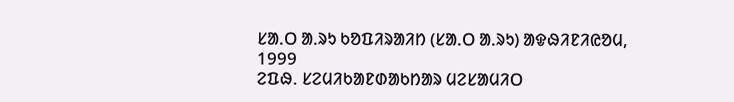ᱥᱟᱹᱛ ᱟᱹᱨᱩ ᱠᱚᱯᱤᱨᱟᱤᱴ (ᱥᱟᱹᱛ ᱟᱹᱨᱩ) ᱟᱫᱷᱤᱱᱤᱭᱚᱢ, 1999
ᱮᱯᱷ. ᱥᱮᱢᱤᱠᱟᱱᱰᱟᱠᱴᱟᱨ ᱢᱮᱥᱟᱢᱤᱛ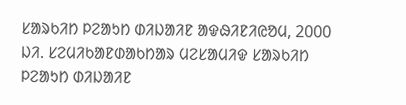ᱥᱟᱨᱠᱤᱴ ᱞᱮᱟᱩᱴ ᱰᱤᱡᱟᱤᱱ ᱟᱫᱷᱤᱱᱤᱭᱚᱢ, 2000
ᱡᱤ. ᱥᱮᱢᱤᱠᱟᱱᱰᱟᱠᱴᱟᱨ ᱢᱮᱥᱟᱢᱤᱫ ᱥᱟᱨᱠᱤᱴ ᱞᱮᱟᱩᱴ ᱰᱤᱡᱟᱤᱱ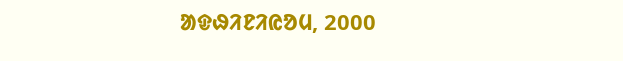ᱟᱫᱷᱤᱱᱤᱭᱚᱢ, 2000